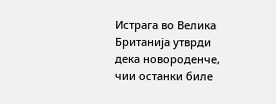Истрага во Велика Британија утврди дека новороденче, чии останки биле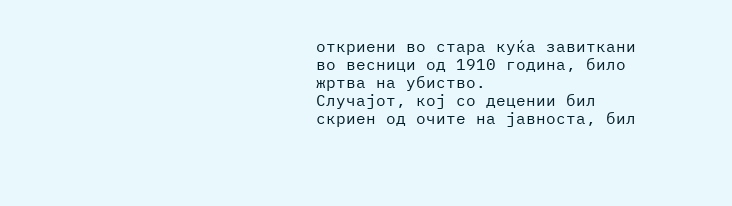откриени во стара куќа завиткани во весници од 1910 година, било жртва на убиство.
Случајот, кој со децении бил скриен од очите на јавноста, бил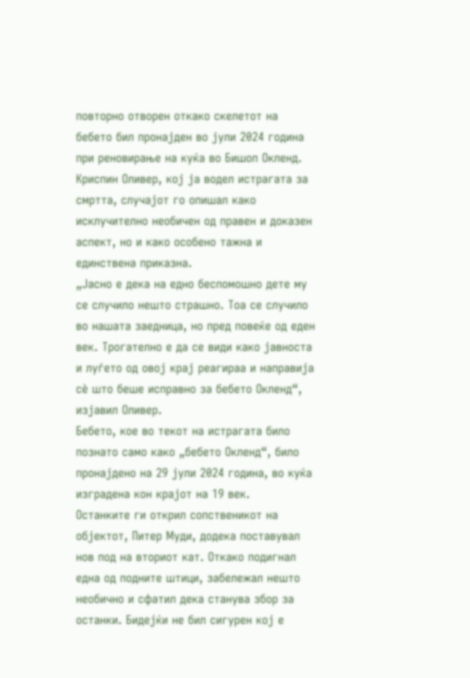повторно отворен откако скелетот на бебето бил пронајден во јули 2024 година при реновирање на куќа во Бишоп Окленд.
Криспин Оливер, кој ја водел истрагата за смртта, случајот го опишал како исклучително необичен од правен и доказен аспект, но и како особено тажна и единствена приказна.
„Јасно е дека на едно беспомошно дете му се случило нешто страшно. Тоа се случило во нашата заедница, но пред повеќе од еден век. Трогателно е да се види како јавноста и луѓето од овој крај реагираа и направија сè што беше исправно за бебето Окленд“, изјавил Оливер.
Бебето, кое во текот на истрагата било познато само како „бебето Окленд“, било пронајдено на 29 јули 2024 година, во куќа изградена кон крајот на 19 век.
Останките ги открил сопственикот на објектот, Питер Муди, додека поставувал нов под на вториот кат. Откако подигнал една од подните штици, забележал нешто необично и сфатил дека станува збор за останки. Бидејќи не бил сигурен кој е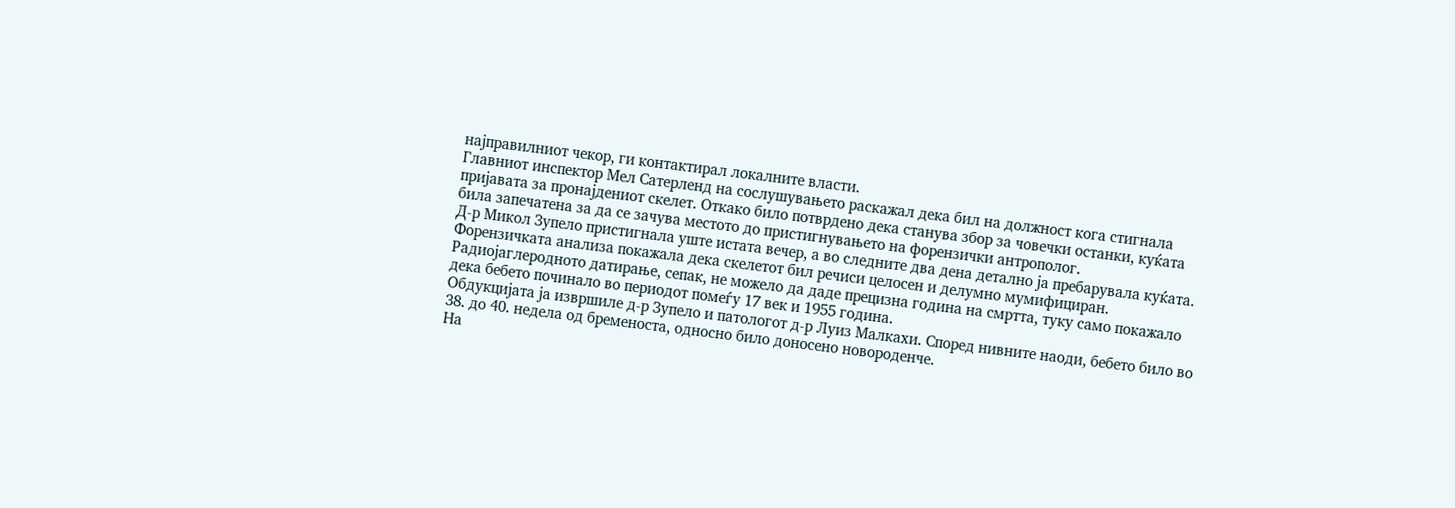најправилниот чекор, ги контактирал локалните власти.
Главниот инспектор Мел Сатерленд на сослушувањето раскажал дека бил на должност кога стигнала пријавата за пронајдениот скелет. Откако било потврдено дека станува збор за човечки останки, куќата била запечатена за да се зачува местото до пристигнувањето на форензички антрополог.
Д-р Микол Зупело пристигнала уште истата вечер, а во следните два дена детално ја пребарувала куќата.
Форензичката анализа покажала дека скелетот бил речиси целосен и делумно мумифициран. Радиојаглеродното датирање, сепак, не можело да даде прецизна година на смртта, туку само покажало дека бебето починало во периодот помеѓу 17 век и 1955 година.
Обдукцијата ја извршиле д-р Зупело и патологот д-р Луиз Малкахи. Според нивните наоди, бебето било во 38. до 40. недела од бременоста, односно било доносено новороденче.
На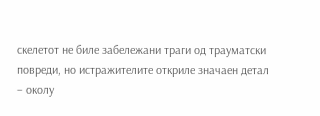скелетот не биле забележани траги од трауматски повреди, но истражителите откриле значаен детал – околу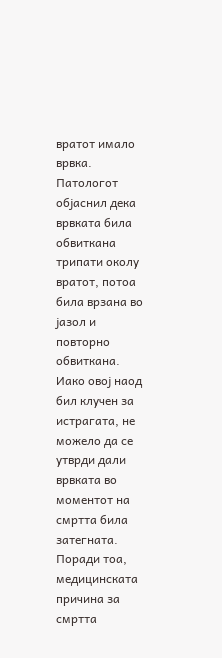вратот имало врвка.
Патологот објаснил дека врвката била обвиткана трипати околу вратот, потоа била врзана во јазол и повторно обвиткана.
Иако овој наод бил клучен за истрагата, не можело да се утврди дали врвката во моментот на смртта била затегната. Поради тоа, медицинската причина за смртта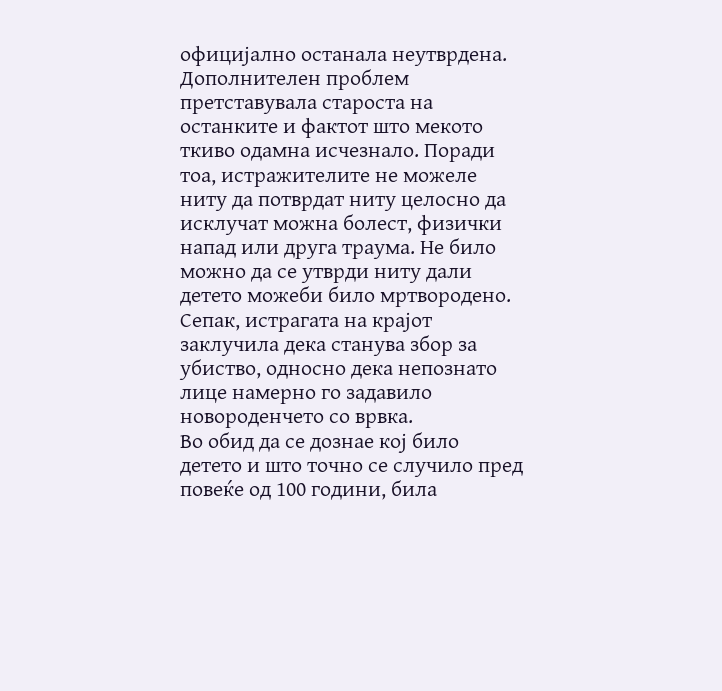официјално останала неутврдена.
Дополнителен проблем претставувала староста на останките и фактот што мекото ткиво одамна исчезнало. Поради тоа, истражителите не можеле ниту да потврдат ниту целосно да исклучат можна болест, физички напад или друга траума. Не било можно да се утврди ниту дали детето можеби било мртвородено.
Сепак, истрагата на крајот заклучила дека станува збор за убиство, односно дека непознато лице намерно го задавило новороденчето со врвка.
Во обид да се дознае кој било детето и што точно се случило пред повеќе од 100 години, била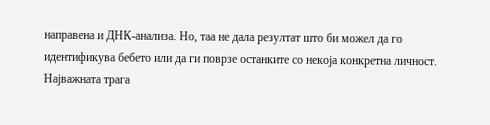направена и ДНК-анализа. Но, таа не дала резултат што би можел да го идентификува бебето или да ги поврзе останките со некоја конкретна личност.
Најважната трага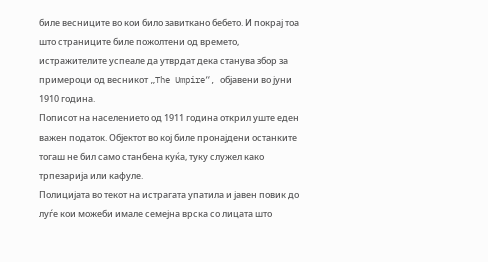биле весниците во кои било завиткано бебето. И покрај тоа што страниците биле пожолтени од времето, истражителите успеале да утврдат дека станува збор за примероци од весникот „The Umpire“, објавени во јуни 1910 година.
Пописот на населението од 1911 година открил уште еден важен податок. Објектот во кој биле пронајдени останките тогаш не бил само станбена куќа, туку служел како трпезарија или кафуле.
Полицијата во текот на истрагата упатила и јавен повик до луѓе кои можеби имале семејна врска со лицата што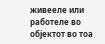живееле или работеле во објектот во тоа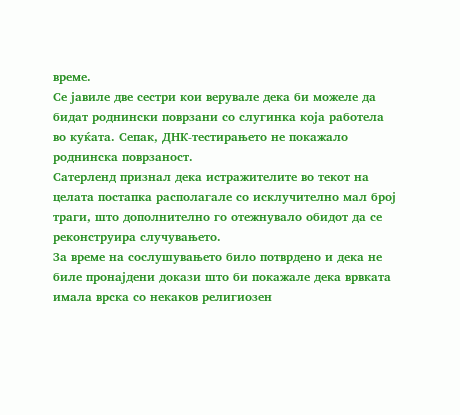време.
Се јавиле две сестри кои верувале дека би можеле да бидат роднински поврзани со слугинка која работела во куќата. Сепак, ДНК-тестирањето не покажало роднинска поврзаност.
Сатерленд признал дека истражителите во текот на целата постапка располагале со исклучително мал број траги, што дополнително го отежнувало обидот да се реконструира случувањето.
За време на сослушувањето било потврдено и дека не биле пронајдени докази што би покажале дека врвката имала врска со некаков религиозен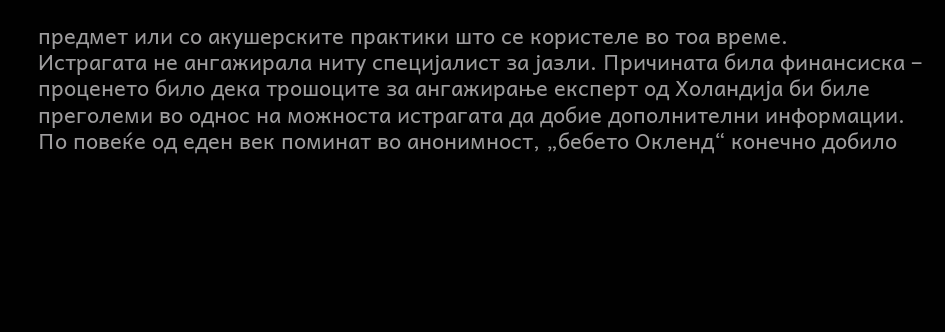предмет или со акушерските практики што се користеле во тоа време.
Истрагата не ангажирала ниту специјалист за јазли. Причината била финансиска – проценето било дека трошоците за ангажирање експерт од Холандија би биле преголеми во однос на можноста истрагата да добие дополнителни информации.
По повеќе од еден век поминат во анонимност, „бебето Окленд“ конечно добило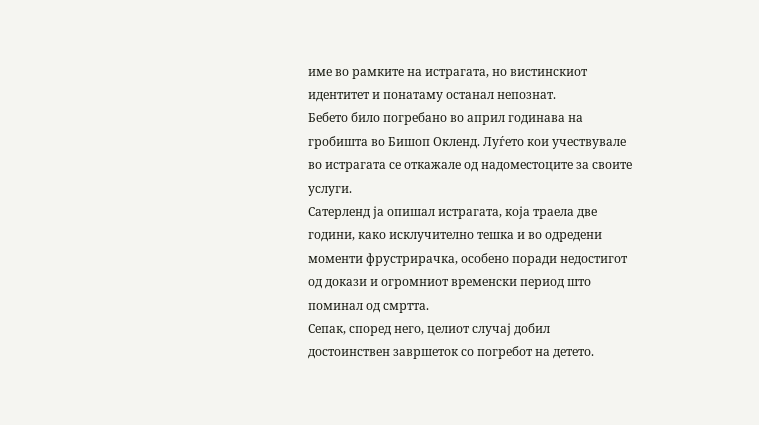име во рамките на истрагата, но вистинскиот идентитет и понатаму останал непознат.
Бебето било погребано во април годинава на гробишта во Бишоп Окленд. Луѓето кои учествувале во истрагата се откажале од надоместоците за своите услуги.
Сатерленд ја опишал истрагата, која траела две години, како исклучително тешка и во одредени моменти фрустрирачка, особено поради недостигот од докази и огромниот временски период што поминал од смртта.
Сепак, според него, целиот случај добил достоинствен завршеток со погребот на детето.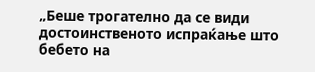„Беше трогателно да се види достоинственото испраќање што бебето на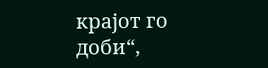крајот го доби“,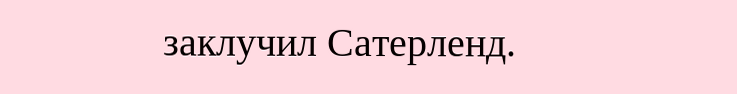заклучил Сатерленд.